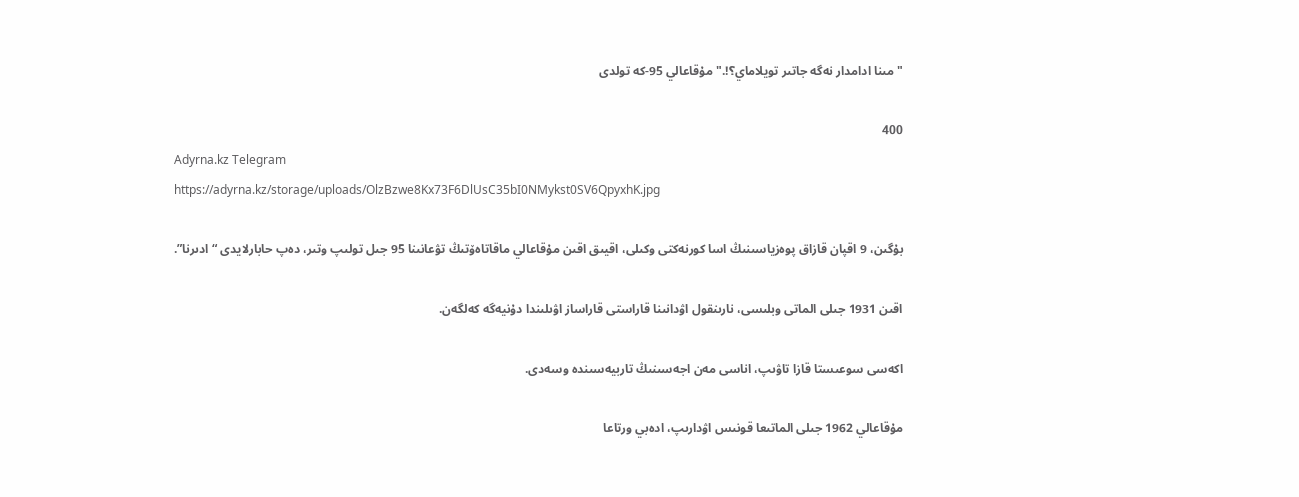"مىنا ادامدار نەگە جاتىر تويلاماي؟!." مۇقاعالي 95-كە تولدى

400
Adyrna.kz Telegram
https://adyrna.kz/storage/uploads/OlzBzwe8Kx73F6DlUsC35bI0NMykst0SV6QpyxhK.jpg

بۇگىن، 9 اقپان قازاق پوەزياسىنىڭ اسا كورنەكتى وكىلى، اقيىق اقىن مۇقاعالي ماقاتاەۆتىڭ تۋعانىنا 95 جىل تولىپ وتىر، دەپ حابارلايدى “ادىرنا”.

اقىن 1931 جىلى الماتى وبلىسى، نارىنقول اۋدانىنا قاراستى قاراساز اۋىلىندا دۇنيەگە كەلگەن.

اكەسى سوعىستا قازا تاۋىپ، اناسى مەن اجەسىنىڭ تاربيەسىندە وسەدى.

مۇقاعالي 1962 جىلى الماتىعا قونىس اۋدارىپ، ادەبي ورتاعا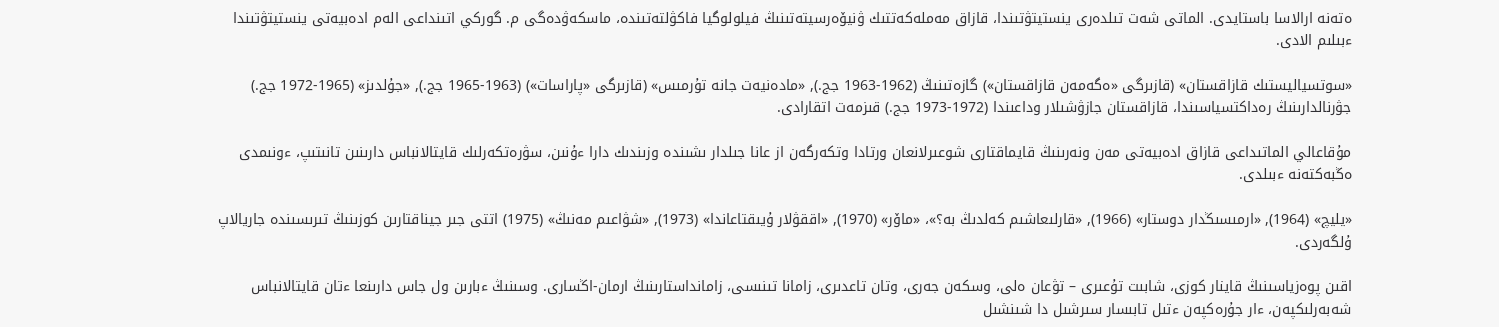ەتەنە ارالاسا باستايدى. الماتى شەت تىلدەرى ينستيتۋتىندا، قازاق مەملەكەتتىك ۋنيۆەرسيتەتىنىڭ فيلولوگيا فاكۋلتەتىندە، ماسكەۋدەگى م. گوركي اتىنداعى الەم ادەبيەتى ينستيتۋتىندا ءبىلىم الادى.

«سوتسياليستىك قازاقستان» (قازىرگى «ەگەمەن قازاقستان») گازەتىنىڭ (1962-1963 جج.), «مادەنيەت جانە تۇرمىس» (قازىرگى «پاراسات») (1963-1965 جج.), «جۇلدىز» (1965-1972 جج.) جۋرنالدارىنىڭ رەداكتسياسىندا، قازاقستان جازۋشىلار وداعىندا (1972-1973 جج.) قىزمەت اتقارادى.

مۇقاعالي الماتىداعى قازاق ادەبيەتى مەن ونەرىنىڭ قايماقتارى شوعىرلانعان ورتادا وتكەرگەن از عانا جىلدار ىشىندە وزىندىك دارا ءۇنىن، سۋرەتكەرلىك قايتالانباس دارىنىن تانىتىپ، ءونىمدى ەڭبەكتەنە ءبىلدى.

«يليچ» (1964), «ارمىسىڭدار دوستار» (1966), «قارلىعاشىم كەلدىڭ بە؟»، «ماۆر» (1970), «اققۋلار ۇيىقتاعاندا» (1973), «شۋاعىم مەنىڭ» (1975) اتتى جىر جيناقتارىن كوزىنىڭ تىرىسىندە جاريالاپ ۇلگەردى.

اقىن پوەزياسىنىڭ قاينار كوزى، شابىت تۇعىرى – تۋعان ەلى، وسكەن جەرى، وتان تاعدىرى، زامانا تىنىسى، زامانداستارىنىڭ ارمان-اڭسارى. وسىنىڭ ءبارىن ول جاس دارىنعا ءتان قايتالانباس شەبەرلىكپەن، ءار جۇرەكپەن ءتىل تابىسار سىرشىل دا شىنشىل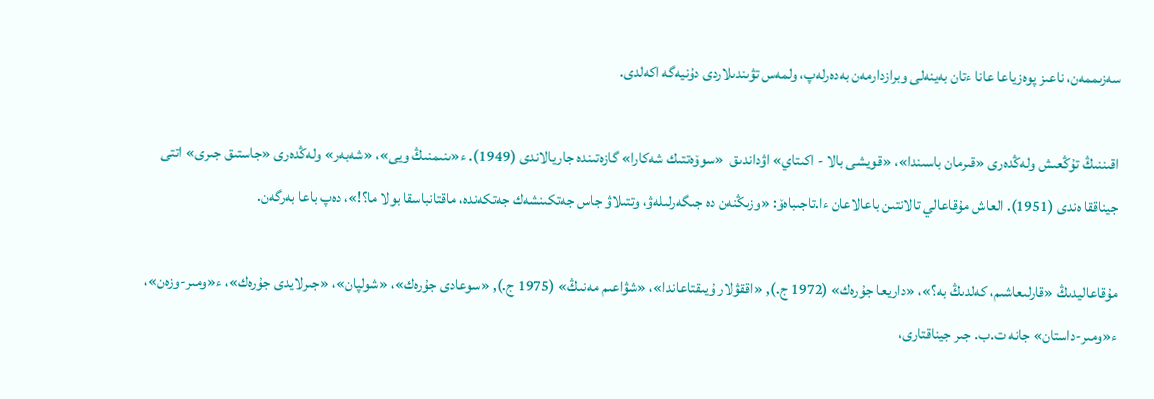سەزىممەن، ناعىز پوەزياعا عانا ءتان بەينەلى وبرازدارمەن بەدەرلەپ، ولمەس تۋىندىلاردى دۇنيەگە اكەلدى.

اقىننىڭ تۇڭعىش ولەڭدەرى «قىرمان باسىندا»، «قويشى بالا - اكىتاي» اۋداندىق  «سوۆەتتىك شەكارا» گازەتىندە جاريالاندى (1949). ء«ىنىمنىڭ ويى»، «شەبەر» ولەڭدەرى «جاستىق جىرى» اتتى جيناققا ەندى (1951). العاش مۇقاعالي تالانتىن باعالاعان ءا.تاجىباەۆ: «وزىڭنەن دە جىگەرلىلەۋ، وتتىلاۋ جاس جەتكىنشەك جەتكەندە، ماقتانباسقا بولا ما؟!»، دەپ باعا بەرگەن.

مۇقاعاليدىڭ «قارلىعاشىم، كەلدىڭ بە؟»، «داريعا جۇرەك» (1972 ج.), «اققۋلار ۇيىقتاعاندا»، «شۋاعىم مەنىڭ» (1975 ج.), «سوعادى جۇرەك»، «شولپان»، «جىرلايدى جۇرەك»، ء«ومىر-وزەن»، ء«ومىر-داستان» جانە ت.ب. جىر جيناقتارى،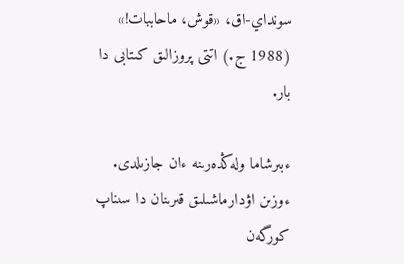سونداي-اق، «قوش، ماحاببات!» (1988 ج.) اتتى پروزالىق كىتابى دا بار.

ءبىرشاما ولەڭدەرىنە ءان جازىلدى. ءوزىن اۋدارماشىلىق قىرىنان دا سىناپ كورگەن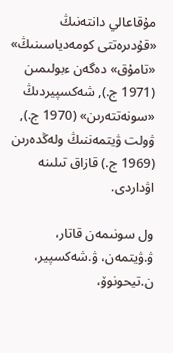مۇقاعالي دانتەنىڭ «قۇدىرەتتى كومەدياسىنىڭ»  «تامۇق» دەگەن ءبولىمىن (1971 ج.), شەكسپيردىڭ «سونەتتەرىن» (1970 ج.), ۋولت ۋيتمەننىڭ ولەڭدەرىن (1969 ج.) قازاق تىلىنە اۋداردى.

ول سونىمەن قاتار، ۋ.ۋيتمەن، ۋ.شەكسپير، ن.تيحونوۆ،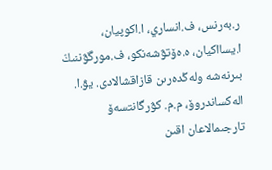ر.بەرنس، ف.انساري، ا.اكوپيان، ا.يسااكيان، ە.ەۆتۋشەنكو، ف.مورگۋننىڭ بىرنەشە ولەڭدەرىن قازاقشالادى. يۋ.ا. الەكساندروۆ، م.م. كۋرگانتسەۆ تارجىمالاعان اقىن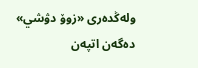ولەڭدەرى «زوۆ دۋشي» دەگەن اتپەن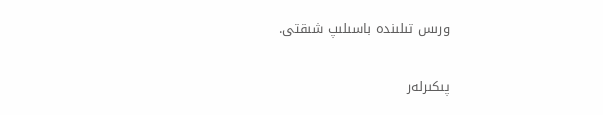ورىس تىلىندە باسىلىپ شىقتى.

پىكىرلەر